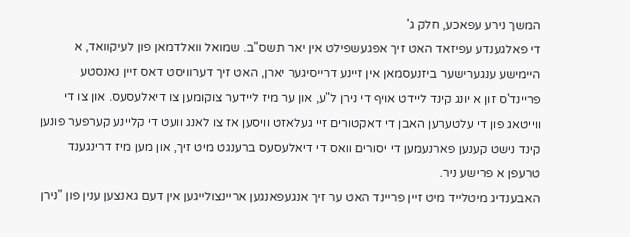המשך נירע עפאכע, חלק ג'
די פאלגענדע עפיזאד האט זיך אפגעשפילט אין יאר תשס"ב. שמואל וואלדמאן פון לעיקוואד, א היימישע ענגערישער ביזנעסמאן אין זיינע דרייסיגער יארן, האט זיך דערוויסט דאס זיין נאנסטע פריינד'ס זון א יונג קינד ליידט אויף די נירן ל"ע, און ער מיז ליידער צוקומען צו דיאלעסעס. און צו די ווייטאג פון די עלטערען האבן די דאקטורים זיי געלאזט וויסען אז צו לאנג וועט די קליינע קערפער פונען קינד נישט קענען פארנעמען די יסורים וואס די דיאלעסעס ברענגט מיט זיך, און מען מיז דרינגענד טרעפן א פרישע ניר.
האבענדיג מיטלייד מיט זיין פריינד האט ער זיך אנגעפאנגען אריינצולייגען אין דעם גאנצען ענין פון "נירן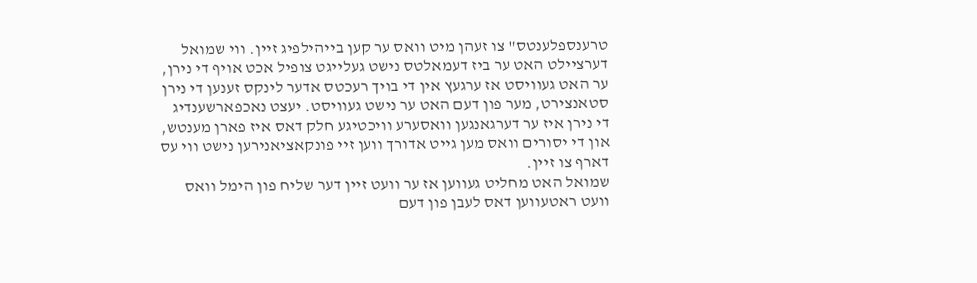טרענספלענטס" צו זעהן מיט וואס ער קען בייהילפיג זיין. ווי שמואל דערציילט האט ער ביז דעמאלטס נישט געלייגט צופיל אכט אויף די נירן, ער האט געוויסט אז ערגעץ אין די בויך רעכטס אדער לינקס זענען די נירן סטאנצירט, מער פון דעם האט ער נישט געוויסט. יעצט נאכפארשענדיג די נירן איז ער דערגאנגען וואסערע וויכטיגע חלק דאס איז פארן מענטש, און די יסורים וואס מען גייט אדורך ווען זיי פונקאציאנירען נישט ווי עס דארף צו זיין.
שמואל האט מחליט געווען אז ער וועט זיין דער שליח פון הימל וואס וועט ראטעווען דאס לעבן פון דעם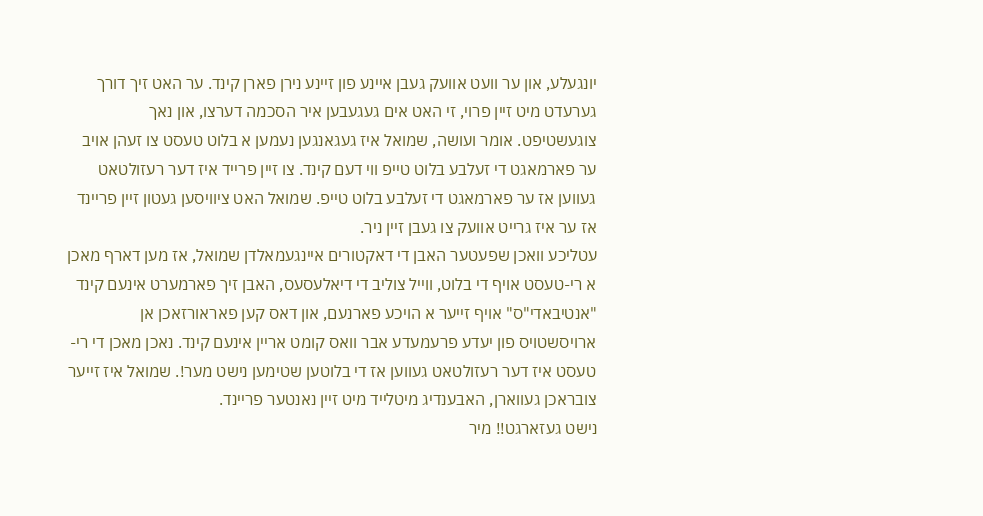יונגעלע, און ער וועט אוועק געבן איינע פון זיינע נירן פארן קינד. ער האט זיך דורך גערעדט מיט זיין פרוי, זי האט אים געגעבען איר הסכמה דערצו, און נאך צוגעשטיפט. אומר ועושה, שמואל איז געגאנגען נעמען א בלוט טעסט צו זעהן אויב ער פארמאגט די זעלבע בלוט טייפ ווי דעם קינד. צו זיין פרייד איז דער רעזולטאט געווען אז ער פארמאגט די זעלבע בלוט טייפ. שמואל האט ציוויסען געטון זיין פריינד אז ער איז גרייט אוועק צו געבן זיין ניר.
עטליכע וואכן שפעטער האבן די דאקטורים איינגעמאלדן שמואל, אז מען דארף מאכן א רי-טעסט אויף די בלוט, ווייל צוליב די דיאלעסעס, האבן זיך פארמערט אינעם קינד "אנטיבאדי"ס" אויף זייער א הויכע פארנעם, און דאס קען פאראורזאכן אן ארויסשטויס פון יעדע פרעמעדע אבר וואס קומט אריין אינעם קינד. נאכן מאכן די רי-טעסט איז דער רעזולטאט געווען אז די בלוטען שטימען נישט מער!. שמואל איז זייער צובראכן געווארן, האבענדיג מיטלייד מיט זיין נאנטער פריינד.
נישט געזארגט!! מיר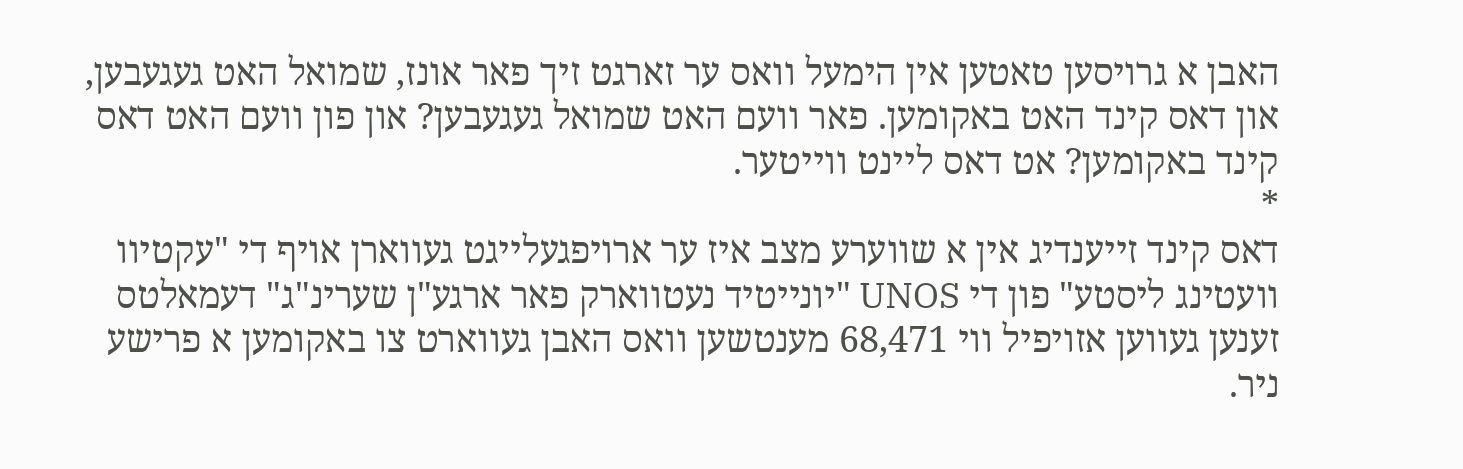האבן א גרויסען טאטען אין הימעל וואס ער זארגט זיך פאר אונז, שמואל האט געגעבען, און דאס קינד האט באקומען. פאר וועם האט שמואל געגעבען? און פון וועם האט דאס קינד באקומען? אט דאס ליינט ווייטער.
*
דאס קינד זייענדיג אין א שווערע מצב איז ער ארויפגעלייגט געווארן אויף די "עקטיוו וועטינג ליסטע" פון די UNOS "יונייטיד נעטווארק פאר ארגע"ן שערינ"ג" דעמאלטס זענען געווען אזויפיל ווי 68,471 מענטשען וואס האבן געווארט צו באקומען א פרישע ניר.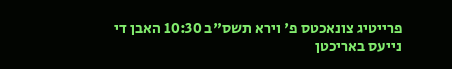פרייטיג צונאכטס פ' וירא תשס"ב 10:30 האבן די נייעס באריכטן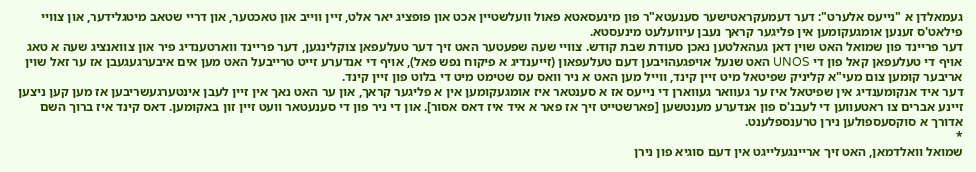געמאלדן א "נייעס אלערט": דער דעמעקראטישער סענעטא"ר פון מינעסאטא פאול וועלשטיין אכט און פופציג יאר אלט, זיין ווייב און טאכטער, און דריי שטאב מיטגלידער, און צוויי פילאט'ס זענען אומגעקומען אין פליגער קראך נעבן עיוועלעט מינעסטא.
דער פריינד פון שמואל האט שוין דאן געהאלטען נאכן סעודת שבת קודש. צוויי שעה שפעטער האט זיך דער טעלעפאן צוקלינגען, דער פריינד ווארטענדיג פיר און צוואנציג שעה א טאג אויף די טעלעפאן קאל פון די UNOS האט שנעל אויפגעהויבען דעם טעלעפאון (זייענדיג א פיקוח נפש פאל), אויף די אנדערע זייט טרייבעל האט מען אים איבערגעגעבן אז ער זאל שוין אריבער קומען צום מעי"א קליניק שפיטאל מיט זיין קינד, ווייל מען האט א ניר וואס עס שטימט מיט די בלוט פון זיין קינד.
דער איד אנקומענדיג אין שפיטאל איז ער געוואר געווארן די נייעס אז א סענטאר איז אומגעקומען אין א פליגער קראך, און ער האט נאך אין זיין לעבן אינטערגעשריבען אז מען קען ניצען זיינע אברים צו ראטעווען די לעבנ'ס פון אנדערע מענטשען [פארשטייט זיך אז פאר א איד איז דאס אסור]. און די ניר פון די סענעטאר וועט זיין זון באקומען. דאס קינד איז ברוך השם אדורך א סוקסעספולען נירן טרענספלענט.
*
שמואל וואלדמאן, האט זיך אריינגעלייגט אין דעם סוגיא פון נירן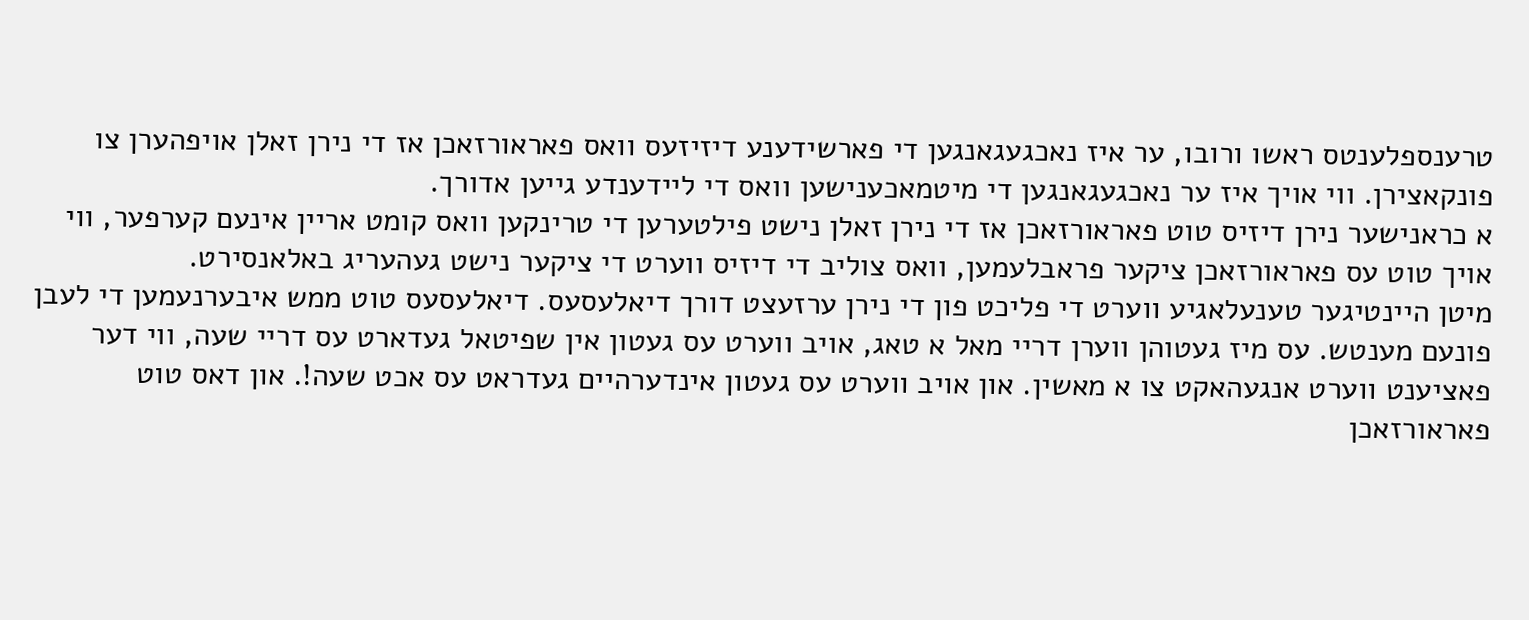טרענספלענטס ראשו ורובו, ער איז נאכגעגאנגען די פארשידענע דיזיזעס וואס פאראורזאכן אז די נירן זאלן אויפהערן צו פונקאצירן. ווי אויך איז ער נאכגעגאנגען די מיטמאכענישען וואס די ליידענדע גייען אדורך.
א כראנישער נירן דיזיס טוט פאראורזאכן אז די נירן זאלן נישט פילטערען די טרינקען וואס קומט אריין אינעם קערפער, ווי אויך טוט עס פאראורזאכן ציקער פראבלעמען, וואס צוליב די דיזיס ווערט די ציקער נישט געהעריג באלאנסירט.
מיטן היינטיגער טענעלאגיע ווערט די פליכט פון די נירן ערזעצט דורך דיאלעסעס. דיאלעסעס טוט ממש איבערנעמען די לעבן פונעם מענטש. עס מיז געטוהן ווערן דריי מאל א טאג, אויב ווערט עס געטון אין שפיטאל געדארט עס דריי שעה, ווי דער פאציענט ווערט אנגעהאקט צו א מאשין. און אויב ווערט עס געטון אינדערהיים געדראט עס אכט שעה!. און דאס טוט פאראורזאכן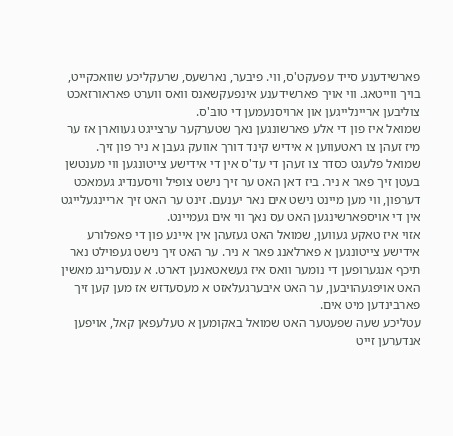פארשידענע סייד עפעקט'ס, ווי. פיבער, נארשעס, שרעקליכע שוואכקייט, בויך ווייטאג. ווי אויך פארשידענע אינפעקשאנס וואס ווערט פאראורזאכט צוליבען אריינלייגען און ארויסנעמען די טובּ'ס.
שמואל איז פון די אלע פארשונגען נאך שטערקער ערצייגט געווארן אז ער מיז זעהן צו ראטעווען א אידיש קינד דורך אוועק געבן א ניר פון זיך.
שמואל פלעגט כסדר צו זעהן די עד'ס אין די אידישע צייטונגען ווי מענטשן בעטן זיך פאר א ניר. ביז דאן האט ער זיך נישט צופיל וויסענדיג געמאכט דערפון, ווי מען מיינט נישט אים נאר יענעם. זינט ער האט זיך אריינגעלייגט אין די אויספארשינגען האט עס נאך ווי אים געמיינט.
אזוי איז טאקע געווען, שמואל האט געזעהן אין איינע פון די פאפלורע אידישע צייטונגען א פארלאנג פאר א ניר. ער האט זיך נישט געפוילט נאר תיכף אנגערופען די נומער וואס איז געשאטאנען דארט. א ענסערינג מאשין האט אויפגעהויבען, ער האט איבערגעלאזט א מעסעדזש אז מען קען זיך פארבינדען מיט אים.
עטליכע שעה שפעטער האט שמואל באקומען א טעלעפאן קאל, אויפען אנדערען זייט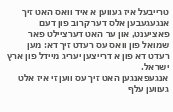טרייבעל איז געווען א איד וואס האט זיך אנגעגעבען אלס דער קרוב פון דעם פאציענט, און ער האט דערציילט פאר שמואל פון וואס עס רעדט זיך דא: מען רעדט דא פון א דרייצען יעריג מיידל פון ארץ ישראל.
אנגעפאנגען האט זיך עס ווען זי איז אלט געווען עלף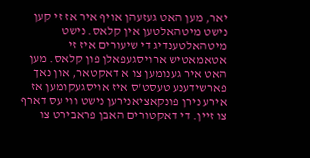יאר, מען האט געזעהן אויף איר אז זי קען נישט מיטהאלטען אין קלאס. נישט מיטהאלטענדיג די שיעורים איז זי אטאמאטיש ארויסגעפאלן פון קלאס. מען האט איר גענומען צו א דאקטאר, און נאך פארשידענע טעסט'ס איז אויסגעקומען אז אירע נירן פונקאציאנירען נישט ווי עס דארף צו זיין. די דאקטורים האבן פראבירט צו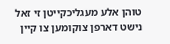טוהן אלע מעגליכקייטן זי זאל נישט דארפן צוקומען צו קיין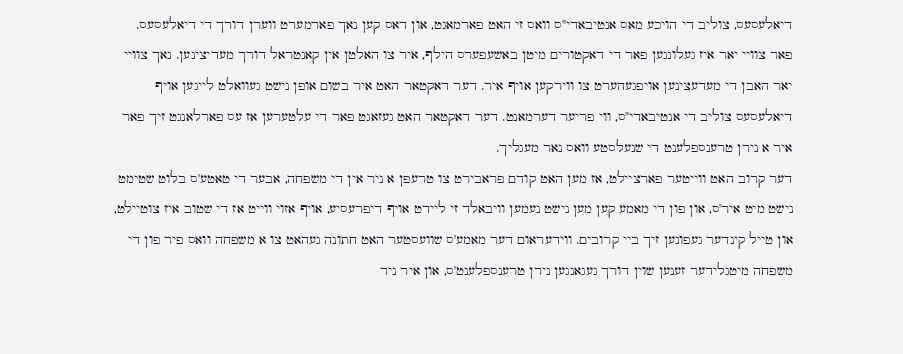דיאלעסעס, צוליב די הויכע מאס אנטיבאדי"ס וואס זי האט פארמאגט, און דאס קען נאך פארמערט ווערן דורך די דיאלעסעס.
פאר צוויי יאר איז געלונגען פאר די דאקטורים מיטן באשעפערס הילף, איר צו האלטן אין קאנטראל דורך מעדיצינען. נאך צוויי יאר האבן די מעדעצינען אויפגעהערט צו ווירקען אויף איר. דער דאקטאר האט איר בשום אופן נישט געוואלט לייגען אויף דיאלעסעס צוליב די אנטיבאדי"ס, ווי פריער דערמאנט. דער דאקטאר האט געזאגט פאר די עלטערען אז עס פארלאנגט זיך פאר איר א נירן טרענספלענט די שנעלסטע וואס נאר מעגליך.
דער קרוב האט ווייטער פארציילט, אז מען האט קודם פראבירט צו טרעפן א ניר אין די משפחה, אבער די טאטע'ס בלוט שטימט נישט מיט איר'ס, און פון די מאמע קען מען נישט נעמען וויבאלד זי ליידט אויף דיפרעסיע, אויף אזוי ווייט אז די שטוב איז צוטיילט, און טייל קינדער געפונען זיך ביי קרובים. ווידעראום דער מאמע'ס שוועסטער האט חתונה געהאט צו א משפחה וואס פיר פון די משפחה מיטגלידער זענען שוין דורך געגאנגען נירן טרענספלענט'ס, און איר ניר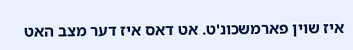איז שוין פארמשכונ'ט. אט דאס איז דער מצב האט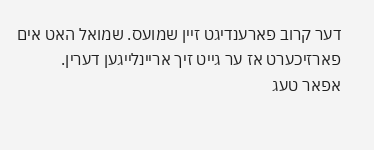דער קרוב פארענדיגט זיין שמועס. שמואל האט אים פארזיכערט אז ער גייט זיך אריינלייגען דערין.
אפאר טעג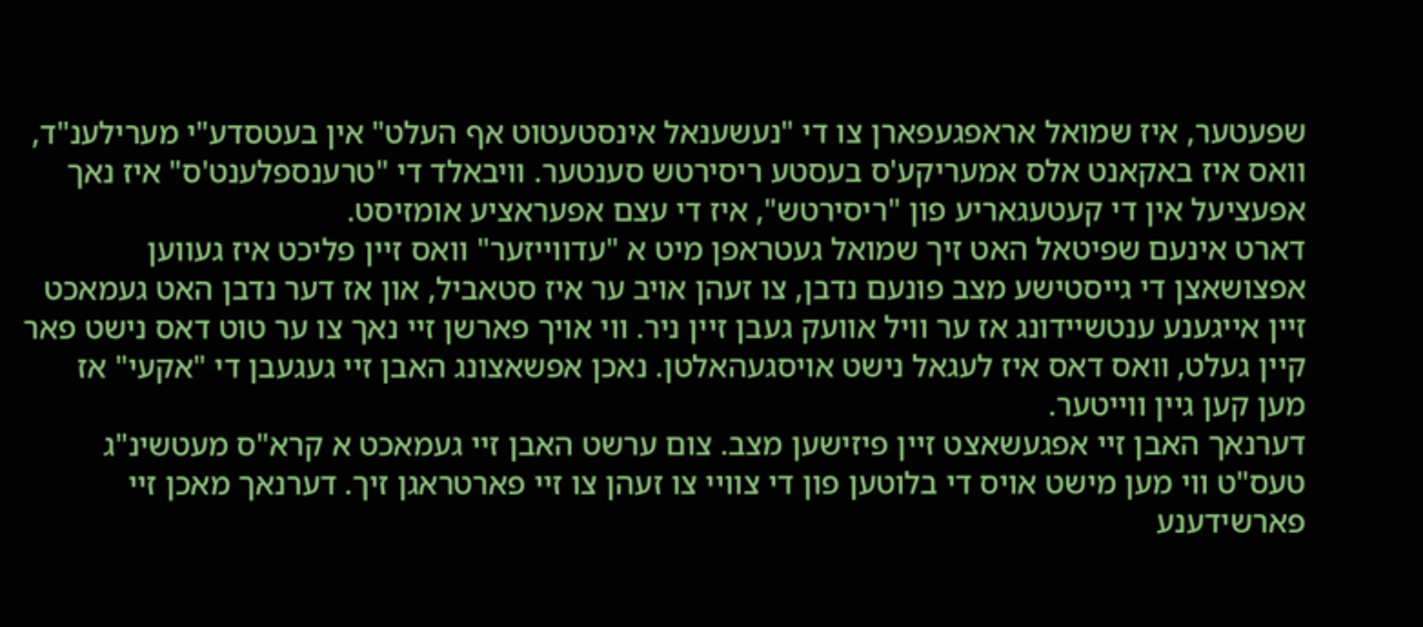שפעטער, איז שמואל אראפגעפארן צו די "נעשענאל אינסטעטוט אף העלט" אין בעטסדע"י מערילענ"ד, וואס איז באקאנט אלס אמעריקע'ס בעסטע ריסירטש סענטער. וויבאלד די "טרענספלענט'ס" איז נאך אפעציעל אין די קעטעגאריע פון "ריסירטש", איז די עצם אפעראציע אומזיסט.
דארט אינעם שפיטאל האט זיך שמואל געטראפן מיט א "עדווייזער" וואס זיין פליכט איז געווען אפצושאצן די גייסטישע מצב פונעם נדבן, צו זעהן אויב ער איז סטאביל, און אז דער נדבן האט געמאכט זיין אייגענע ענטשיידונג אז ער וויל אוועק געבן זיין ניר. ווי אויך פארשן זיי נאך צו ער טוט דאס נישט פאר קיין געלט, וואס דאס איז לעגאל נישט אויסגעהאלטן. נאכן אפשאצונג האבן זיי געגעבן די "אקעי" אז מען קען גיין ווייטער.
דערנאך האבן זיי אפגעשאצט זיין פיזישען מצב. צום ערשט האבן זיי געמאכט א קרא"ס מעטשינ"ג טעס"ט ווי מען מישט אויס די בלוטען פון די צוויי צו זעהן צו זיי פארטראגן זיך. דערנאך מאכן זיי פארשידענע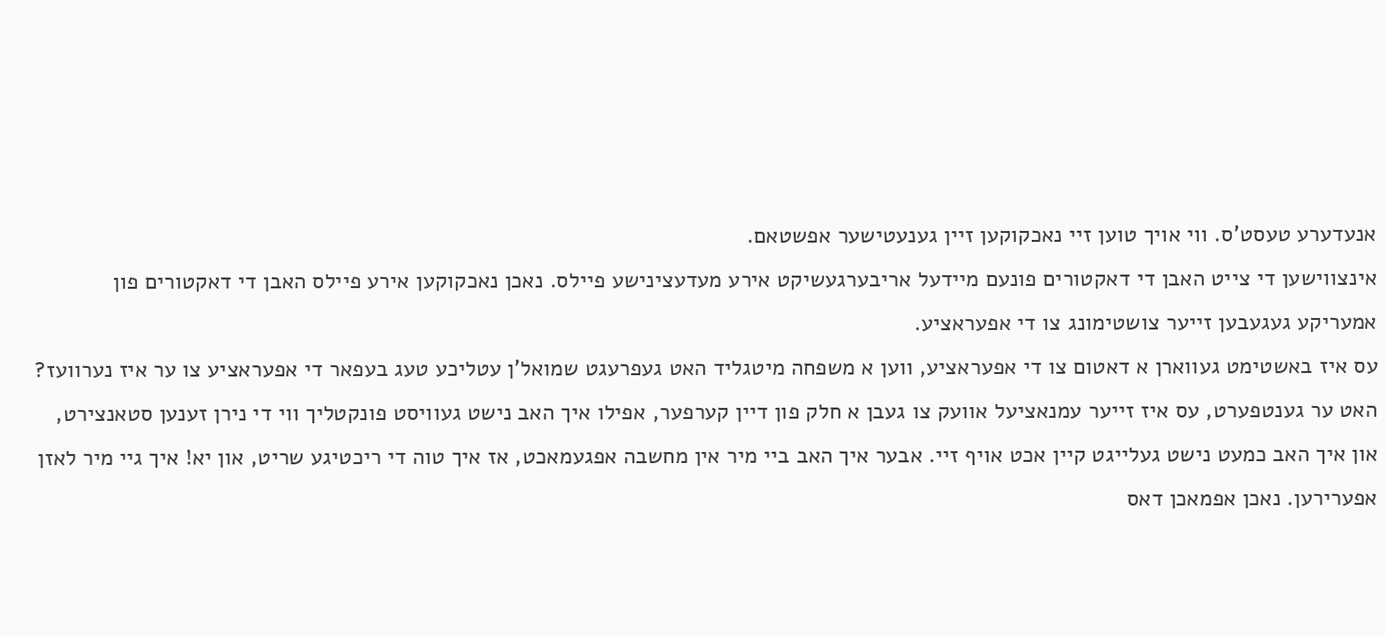אנעדערע טעסט'ס. ווי אויך טוען זיי נאכקוקען זיין גענעטישער אפשטאם.
אינצווישען די צייט האבן די דאקטורים פונעם מיידעל אריבערגעשיקט אירע מעדעצינישע פיילס. נאכן נאכקוקען אירע פיילס האבן די דאקטורים פון אמעריקע געגעבען זייער צושטימונג צו די אפעראציע.
עס איז באשטימט געווארן א דאטום צו די אפעראציע, ווען א משפחה מיטגליד האט געפרעגט שמואל'ן עטליכע טעג בעפאר די אפעראציע צו ער איז נערוועז? האט ער גענטפערט, עס איז זייער עמנאציעל אוועק צו געבן א חלק פון דיין קערפער, אפילו איך האב נישט געוויסט פונקטליך ווי די נירן זענען סטאנצירט, און איך האב כמעט נישט געלייגט קיין אכט אויף זיי. אבער איך האב ביי מיר אין מחשבה אפגעמאכט, אז איך טוה די ריכטיגע שריט, און יא! איך גיי מיר לאזן אפערירען. נאכן אפמאכן דאס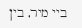ביי מיר, בין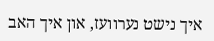איך נישט נערוועז, און איך האב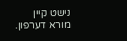נישט קיין מורא דערפון.